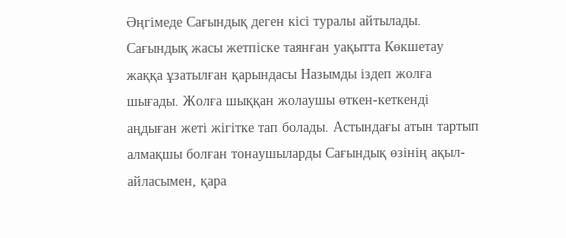Әңгімеде Сағындық деген кісі туралы айтылады. Сағындық жасы жетпіске таянған уақытта Көкшетау жаққа ұзатылған қарындасы Назымды іздеп жолға шығады. Жолға шыққан жолаушы өткен-кеткенді аңдыған жеті жігітке тап болады. Астындағы атын тартып алмақшы болған тонаушыларды Сағындық өзінің ақыл-айласымен, қара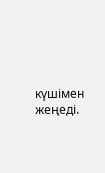күшімен жеңеді.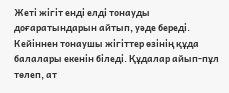Жеті жігіт енді елді тонауды доғаратындарын айтып, уәде береді. Кейіннен тонаушы жігіттер өзінің құда балалары екенін біледі. Құдалар айып-пұл төлеп, ат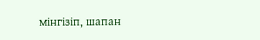мінгізіп, шапан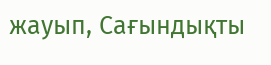жауып, Сағындықты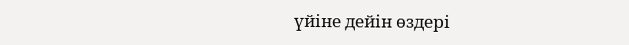үйіне дейін өздері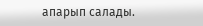апарып салады.